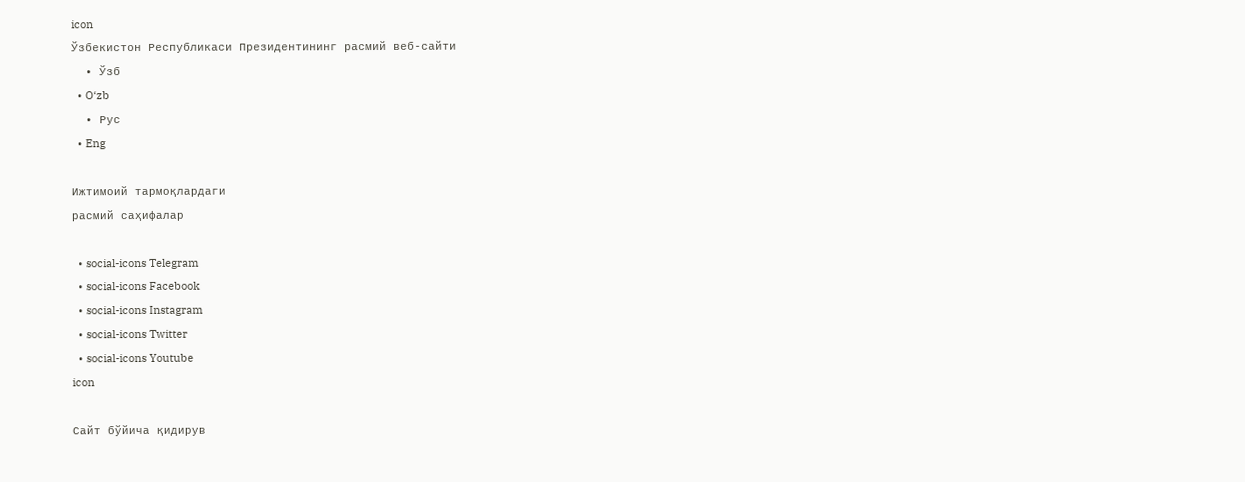icon
Ўзбекистон Республикаси Президентининг расмий веб-сайти
  • Ўзб
  • O‘zb
  • Рус
  • Eng

Ижтимоий тармоқлардаги
расмий саҳифалар

  • social-icons Telegram
  • social-icons Facebook
  • social-icons Instagram
  • social-icons Twitter
  • social-icons Youtube
icon

Сайт бўйича қидирув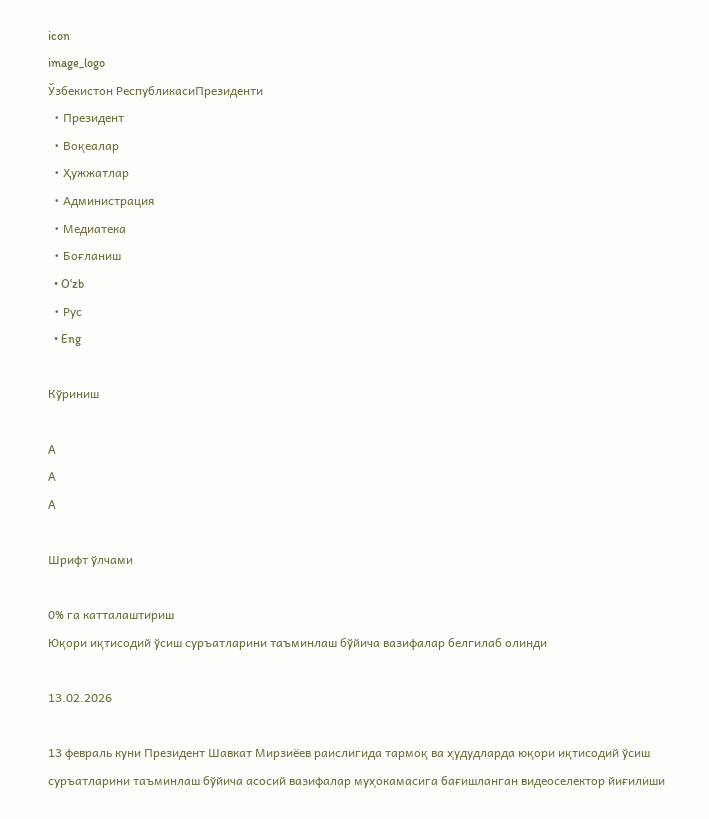icon
image_logo
Ўзбекистон РеспубликасиПрезиденти
  • Президент
  • Воқеалар
  • Ҳужжатлар
  • Администрация
  • Медиатека
  • Боғланиш
  • O‘zb
  • Рус
  • Eng

Кўриниш

A
A
A

Шрифт ўлчами

0% га катталаштириш
Юқори иқтисодий ўсиш суръатларини таъминлаш бўйича вазифалар белгилаб олинди

13.02.2026

13 февраль куни Президент Шавкат Мирзиёев раислигида тармоқ ва ҳудудларда юқори иқтисодий ўсиш суръатларини таъминлаш бўйича асосий вазифалар муҳокамасига бағишланган видеоселектор йиғилиши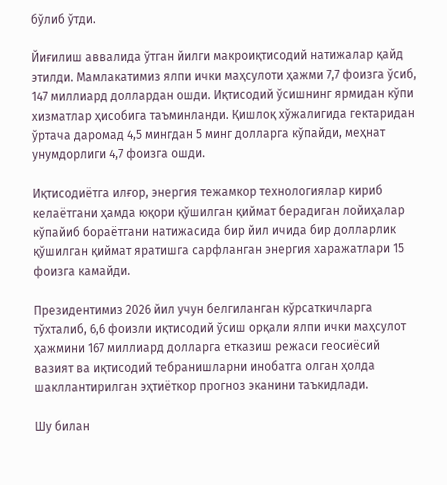бўлиб ўтди.

Йиғилиш аввалида ўтган йилги макроиқтисодий натижалар қайд этилди. Мамлакатимиз ялпи ички маҳсулоти ҳажми 7,7 фоизга ўсиб, 147 миллиард доллардан ошди. Иқтисодий ўсишнинг ярмидан кўпи хизматлар ҳисобига таъминланди. Қишлоқ хўжалигида гектаридан ўртача даромад 4,5 мингдан 5 минг долларга кўпайди, меҳнат унумдорлиги 4,7 фоизга ошди.

Иқтисодиётга илғор, энергия тежамкор технологиялар кириб келаётгани ҳамда юқори қўшилган қиймат берадиган лойиҳалар кўпайиб бораётгани натижасида бир йил ичида бир долларлик қўшилган қиймат яратишга сарфланган энергия харажатлари 15 фоизга камайди.

Президентимиз 2026 йил учун белгиланган кўрсаткичларга тўхталиб, 6,6 фоизли иқтисодий ўсиш орқали ялпи ички маҳсулот ҳажмини 167 миллиард долларга етказиш режаси геосиёсий вазият ва иқтисодий тебранишларни инобатга олган ҳолда шакллантирилган эҳтиёткор прогноз эканини таъкидлади.

Шу билан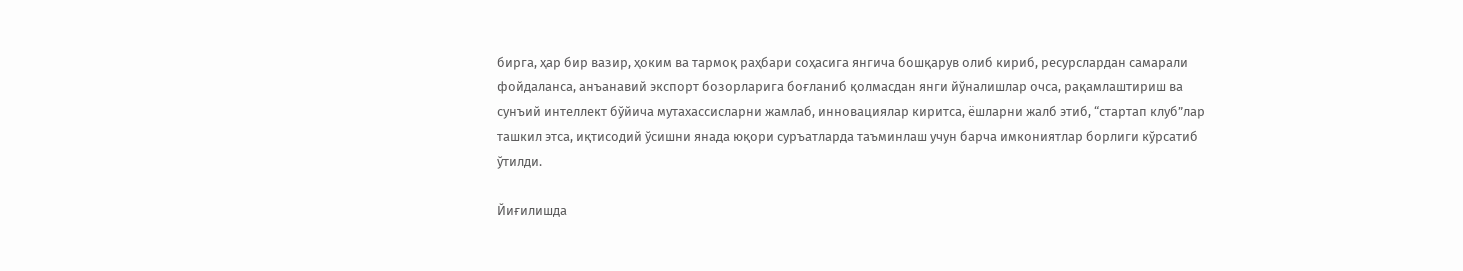бирга, ҳар бир вазир, ҳоким ва тармоқ раҳбари соҳасига янгича бошқарув олиб кириб, ресурслардан самарали фойдаланса, анъанавий экспорт бозорларига боғланиб қолмасдан янги йўналишлар очса, рақамлаштириш ва сунъий интеллект бўйича мутахассисларни жамлаб, инновациялар киритса, ёшларни жалб этиб, “стартап клуб”лар ташкил этса, иқтисодий ўсишни янада юқори суръатларда таъминлаш учун барча имкониятлар борлиги кўрсатиб ўтилди.

Йиғилишда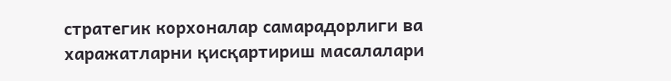стратегик корхоналар самарадорлиги ва харажатларни қисқартириш масалалари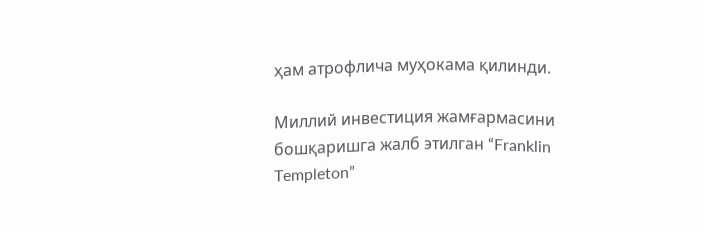ҳам атрофлича муҳокама қилинди.

Миллий инвестиция жамғармасини бошқаришга жалб этилган “Franklin Templeton”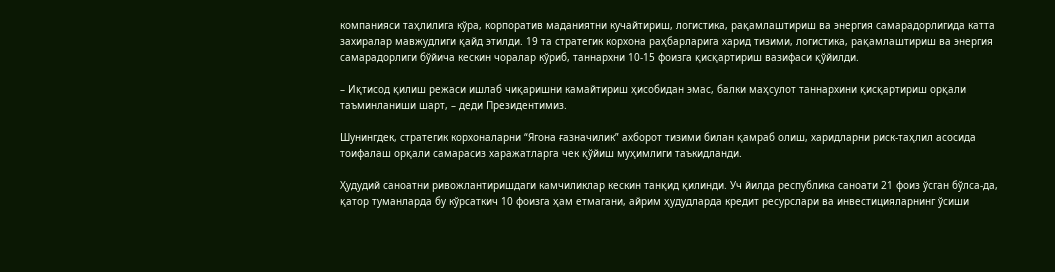компанияси таҳлилига кўра, корпоратив маданиятни кучайтириш, логистика, рақамлаштириш ва энергия самарадорлигида катта захиралар мавжудлиги қайд этилди. 19 та стратегик корхона раҳбарларига харид тизими, логистика, рақамлаштириш ва энергия самарадорлиги бўйича кескин чоралар кўриб, таннархни 10-15 фоизга қисқартириш вазифаси қўйилди.

– Иқтисод қилиш режаси ишлаб чиқаришни камайтириш ҳисобидан эмас, балки маҳсулот таннархини қисқартириш орқали таъминланиши шарт, – деди Президентимиз.

Шунингдек, стратегик корхоналарни “Ягона ғазначилик” ахборот тизими билан қамраб олиш, харидларни риск-таҳлил асосида тоифалаш орқали самарасиз харажатларга чек қўйиш муҳимлиги таъкидланди.

Ҳудудий саноатни ривожлантиришдаги камчиликлар кескин танқид қилинди. Уч йилда республика саноати 21 фоиз ўсган бўлса-да, қатор туманларда бу кўрсаткич 10 фоизга ҳам етмагани, айрим ҳудудларда кредит ресурслари ва инвестицияларнинг ўсиши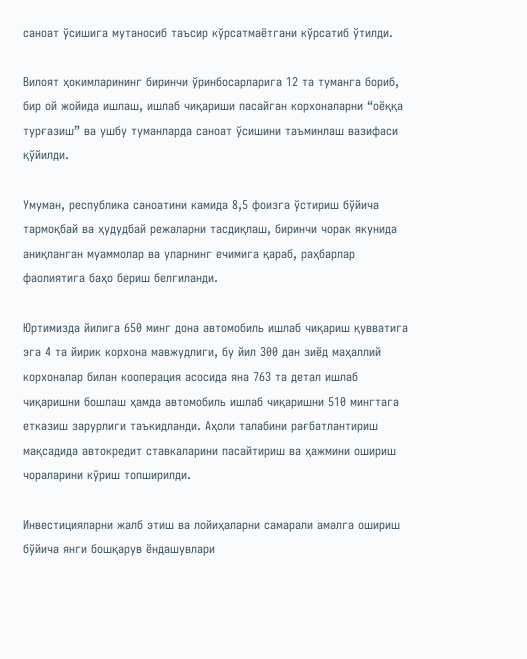саноат ўсишига мутаносиб таъсир кўрсатмаётгани кўрсатиб ўтилди.

Вилоят ҳокимларининг биринчи ўринбосарларига 12 та туманга бориб, бир ой жойида ишлаш, ишлаб чиқариши пасайган корхоналарни “оёққа турғазиш” ва ушбу туманларда саноат ўсишини таъминлаш вазифаси қўйилди.

Умуман, республика саноатини камида 8,5 фоизга ўстириш бўйича тармоқбай ва ҳудудбай режаларни тасдиқлаш, биринчи чорак якунида аниқланган муаммолар ва уларнинг ечимига қараб, раҳбарлар фаолиятига баҳо бериш белгиланди.

Юртимизда йилига 650 минг дона автомобиль ишлаб чиқариш қувватига эга 4 та йирик корхона мавжудлиги, бу йил 300 дан зиёд маҳаллий корхоналар билан кооперация асосида яна 763 та детал ишлаб чиқаришни бошлаш ҳамда автомобиль ишлаб чиқаришни 510 мингтага етказиш зарурлиги таъкидланди. Аҳоли талабини рағбатлантириш мақсадида автокредит ставкаларини пасайтириш ва ҳажмини ошириш чораларини кўриш топширилди.

Инвестицияларни жалб этиш ва лойиҳаларни самарали амалга ошириш бўйича янги бошқарув ёндашувлари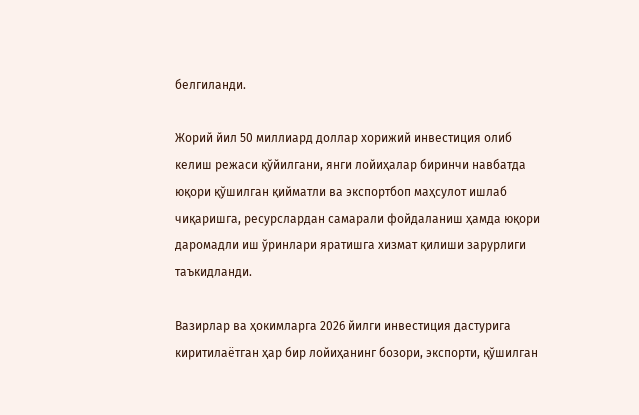белгиланди.

Жорий йил 50 миллиард доллар хорижий инвестиция олиб келиш режаси қўйилгани, янги лойиҳалар биринчи навбатда юқори қўшилган қийматли ва экспортбоп маҳсулот ишлаб чиқаришга, ресурслардан самарали фойдаланиш ҳамда юқори даромадли иш ўринлари яратишга хизмат қилиши зарурлиги таъкидланди.

Вазирлар ва ҳокимларга 2026 йилги инвестиция дастурига киритилаётган ҳар бир лойиҳанинг бозори, экспорти, қўшилган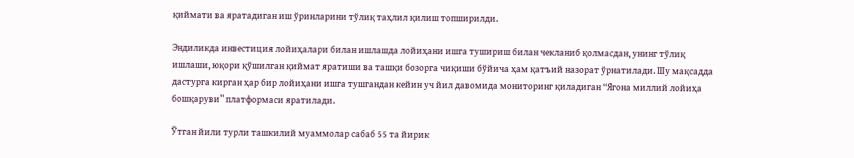қиймати ва яратадиган иш ўринларини тўлиқ таҳлил қилиш топширилди.

Эндиликда инвестиция лойиҳалари билан ишлашда лойиҳани ишга тушириш билан чекланиб қолмасдан, унинг тўлиқ ишлаши, юқори қўшилган қиймат яратиши ва ташқи бозорга чиқиши бўйича ҳам қатъий назорат ўрнатилади. Шу мақсадда дастурга кирган ҳар бир лойиҳани ишга тушгандан кейин уч йил давомида мониторинг қиладиган “Ягона миллий лойиҳа бошқаруви” платформаси яратилади.

Ўтган йили турли ташкилий муаммолар сабаб 55 та йирик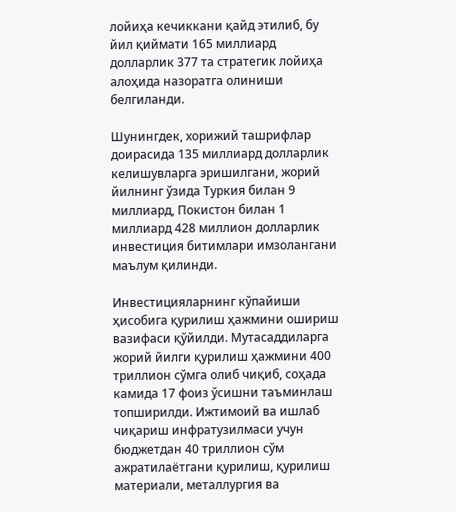лойиҳа кечиккани қайд этилиб, бу йил қиймати 165 миллиард долларлик 377 та стратегик лойиҳа алоҳида назоратга олиниши белгиланди.

Шунингдек, хорижий ташрифлар доирасида 135 миллиард долларлик келишувларга эришилгани, жорий йилнинг ўзида Туркия билан 9 миллиард, Покистон билан 1 миллиард 428 миллион долларлик инвестиция битимлари имзолангани маълум қилинди.

Инвестицияларнинг кўпайиши ҳисобига қурилиш ҳажмини ошириш вазифаси қўйилди. Мутасаддиларга жорий йилги қурилиш ҳажмини 400 триллион сўмга олиб чиқиб, соҳада камида 17 фоиз ўсишни таъминлаш топширилди. Ижтимоий ва ишлаб чиқариш инфратузилмаси учун бюджетдан 40 триллион сўм ажратилаётгани қурилиш, қурилиш материали, металлургия ва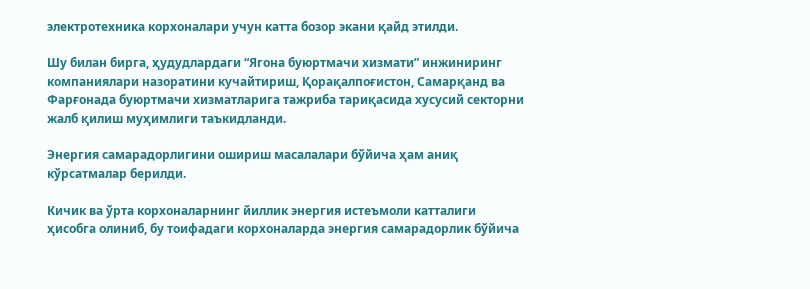электротехника корхоналари учун катта бозор экани қайд этилди.

Шу билан бирга, ҳудудлардаги “Ягона буюртмачи хизмати” инжиниринг компаниялари назоратини кучайтириш, Қорақалпоғистон, Самарқанд ва Фарғонада буюртмачи хизматларига тажриба тариқасида хусусий секторни жалб қилиш муҳимлиги таъкидланди.

Энергия самарадорлигини ошириш масалалари бўйича ҳам аниқ кўрсатмалар берилди.

Кичик ва ўрта корхоналарнинг йиллик энергия истеъмоли катталиги ҳисобга олиниб, бу тоифадаги корхоналарда энергия самарадорлик бўйича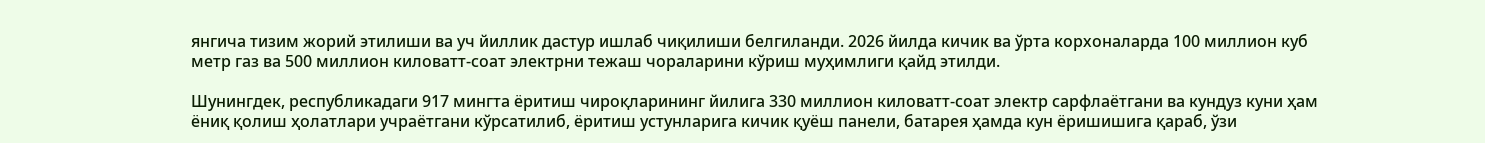янгича тизим жорий этилиши ва уч йиллик дастур ишлаб чиқилиши белгиланди. 2026 йилда кичик ва ўрта корхоналарда 100 миллион куб метр газ ва 500 миллион киловатт-соат электрни тежаш чораларини кўриш муҳимлиги қайд этилди.

Шунингдек, республикадаги 917 мингта ёритиш чироқларининг йилига 330 миллион киловатт-соат электр сарфлаётгани ва кундуз куни ҳам ёниқ қолиш ҳолатлари учраётгани кўрсатилиб, ёритиш устунларига кичик қуёш панели, батарея ҳамда кун ёришишига қараб, ўзи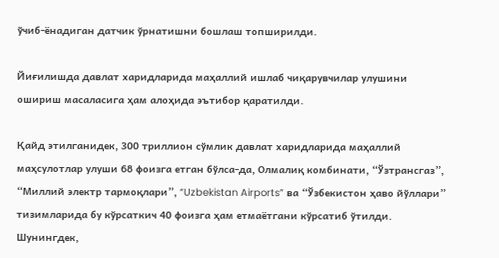ўчиб-ёнадиган датчик ўрнатишни бошлаш топширилди.

Йиғилишда давлат харидларида маҳаллий ишлаб чиқарувчилар улушини ошириш масаласига ҳам алоҳида эътибор қаратилди.

Қайд этилганидек, 300 триллион сўмлик давлат харидларида маҳаллий маҳсулотлар улуши 68 фоизга етган бўлса-да, Олмалиқ комбинати, “Ўзтрансгаз”, “Миллий электр тармоқлари”, “Uzbekistan Airports” ва “Ўзбекистон ҳаво йўллари” тизимларида бу кўрсаткич 40 фоизга ҳам етмаётгани кўрсатиб ўтилди. Шунингдек,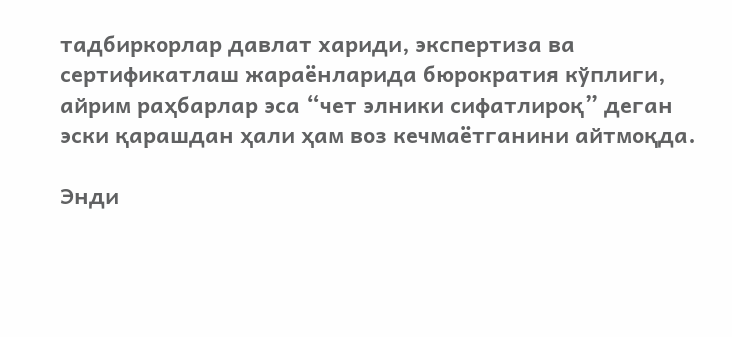тадбиркорлар давлат хариди, экспертиза ва сертификатлаш жараёнларида бюрократия кўплиги, айрим раҳбарлар эса “чет элники сифатлироқ” деган эски қарашдан ҳали ҳам воз кечмаётганини айтмоқда.

Энди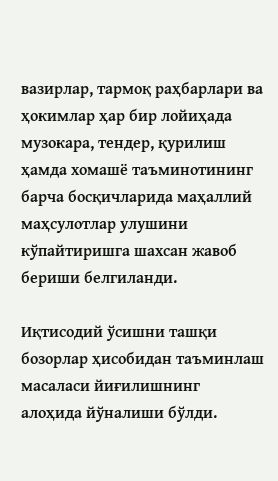вазирлар, тармоқ раҳбарлари ва ҳокимлар ҳар бир лойиҳада музокара, тендер, қурилиш ҳамда хомашё таъминотининг барча босқичларида маҳаллий маҳсулотлар улушини кўпайтиришга шахсан жавоб бериши белгиланди.

Иқтисодий ўсишни ташқи бозорлар ҳисобидан таъминлаш масаласи йиғилишнинг алоҳида йўналиши бўлди.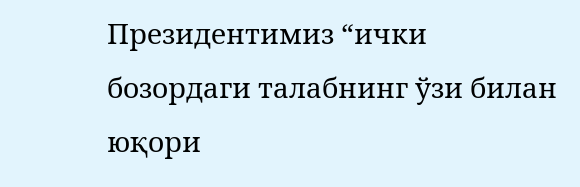Президентимиз “ички бозордаги талабнинг ўзи билан юқори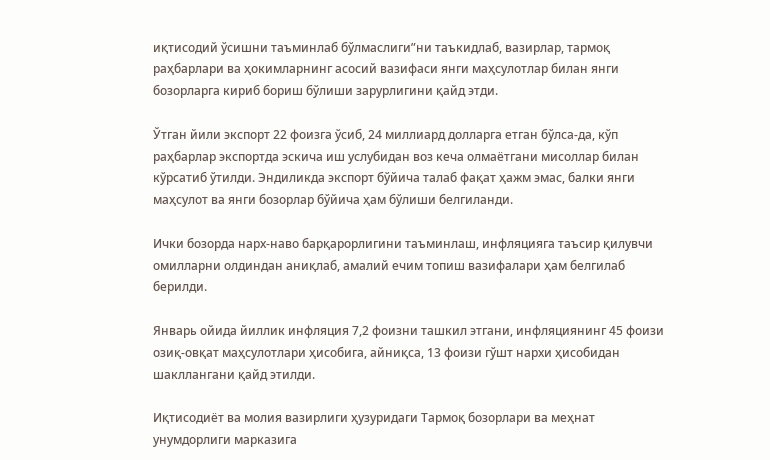иқтисодий ўсишни таъминлаб бўлмаслиги”ни таъкидлаб, вазирлар, тармоқ раҳбарлари ва ҳокимларнинг асосий вазифаси янги маҳсулотлар билан янги бозорларга кириб бориш бўлиши зарурлигини қайд этди.

Ўтган йили экспорт 22 фоизга ўсиб, 24 миллиард долларга етган бўлса-да, кўп раҳбарлар экспортда эскича иш услубидан воз кеча олмаётгани мисоллар билан кўрсатиб ўтилди. Эндиликда экспорт бўйича талаб фақат ҳажм эмас, балки янги маҳсулот ва янги бозорлар бўйича ҳам бўлиши белгиланди.

Ички бозорда нарх-наво барқарорлигини таъминлаш, инфляцияга таъсир қилувчи омилларни олдиндан аниқлаб, амалий ечим топиш вазифалари ҳам белгилаб берилди.

Январь ойида йиллик инфляция 7,2 фоизни ташкил этгани, инфляциянинг 45 фоизи озиқ-овқат маҳсулотлари ҳисобига, айниқса, 13 фоизи гўшт нархи ҳисобидан шакллангани қайд этилди.

Иқтисодиёт ва молия вазирлиги ҳузуридаги Тармоқ бозорлари ва меҳнат унумдорлиги марказига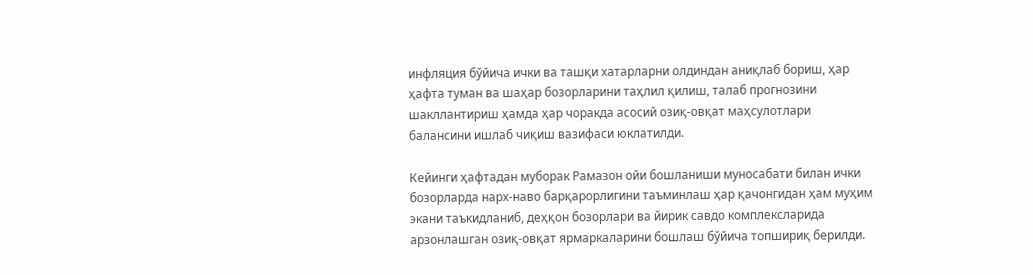инфляция бўйича ички ва ташқи хатарларни олдиндан аниқлаб бориш, ҳар ҳафта туман ва шаҳар бозорларини таҳлил қилиш, талаб прогнозини шакллантириш ҳамда ҳар чоракда асосий озиқ-овқат маҳсулотлари балансини ишлаб чиқиш вазифаси юклатилди.

Кейинги ҳафтадан муборак Рамазон ойи бошланиши муносабати билан ички бозорларда нарх-наво барқарорлигини таъминлаш ҳар қачонгидан ҳам муҳим экани таъкидланиб, деҳқон бозорлари ва йирик савдо комплексларида арзонлашган озиқ-овқат ярмаркаларини бошлаш бўйича топшириқ берилди.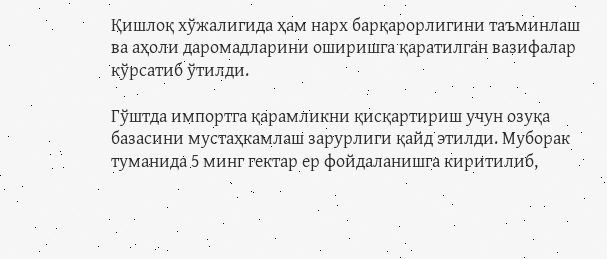Қишлоқ хўжалигида ҳам нарх барқарорлигини таъминлаш ва аҳоли даромадларини оширишга қаратилган вазифалар кўрсатиб ўтилди.

Гўштда импортга қарамликни қисқартириш учун озуқа базасини мустаҳкамлаш зарурлиги қайд этилди. Муборак туманида 5 минг гектар ер фойдаланишга киритилиб,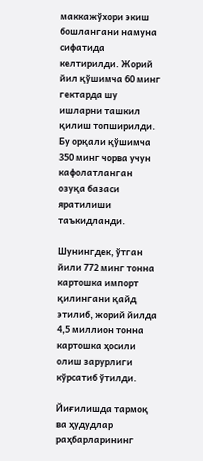маккажўхори экиш бошлангани намуна сифатида келтирилди. Жорий йил қўшимча 60 минг гектарда шу ишларни ташкил қилиш топширилди. Бу орқали қўшимча 350 минг чорва учун кафолатланган озуқа базаси яратилиши таъкидланди.

Шунингдек, ўтган йили 772 минг тонна картошка импорт қилингани қайд этилиб, жорий йилда 4,5 миллион тонна картошка ҳосили олиш зарурлиги кўрсатиб ўтилди.

Йиғилишда тармоқ ва ҳудудлар раҳбарларининг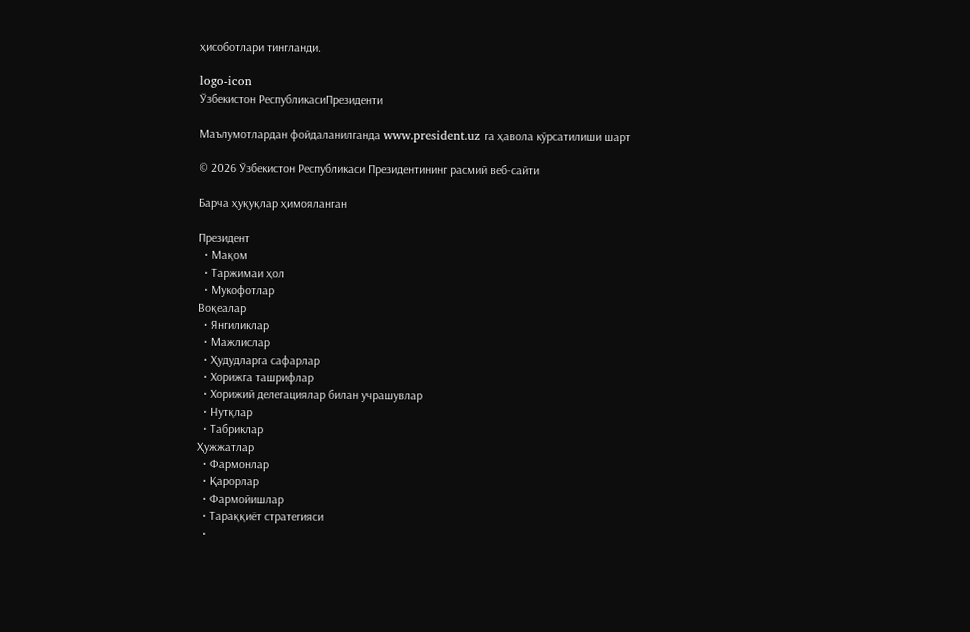ҳисоботлари тингланди.

logo-icon
Ўзбекистон РеспубликасиПрезиденти

Маълумотлардан фойдаланилганда www.president.uz га ҳавола кўрсатилиши шарт

© 2026 Ўзбекистон Республикаси Президентининг расмий веб-сайти

Барча ҳуқуқлар ҳимояланган

Президент
  • Мақом
  • Таржимаи ҳол
  • Мукофотлар
Воқеалар
  • Янгиликлар
  • Мажлислар
  • Ҳудудларга сафарлар
  • Хорижга ташрифлар
  • Хорижий делегациялар билан учрашувлар
  • Нутқлар
  • Табриклар
Ҳужжатлар
  • Фармонлар
  • Қарорлар
  • Фармойишлар
  • Тараққиёт стратегияси
  •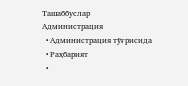Ташаббуслар
Администрация
  • Администрация тўғрисида
  • Раҳбарият
  •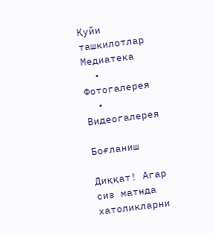Қуйи ташкилотлар
Медиатека
  • Фотогалерея
  • Видеогалерея

Боғланиш

Диққат! Агар сиз матнда хатоликларни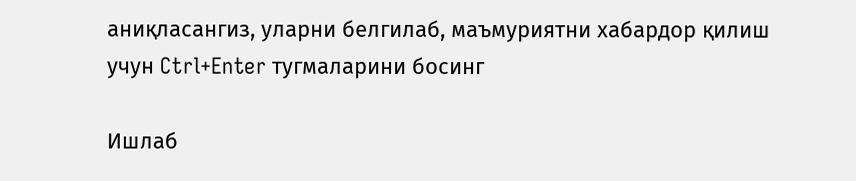аниқласангиз, уларни белгилаб, маъмуриятни хабардор қилиш учун Ctrl+Enter тугмаларини босинг

Ишлаб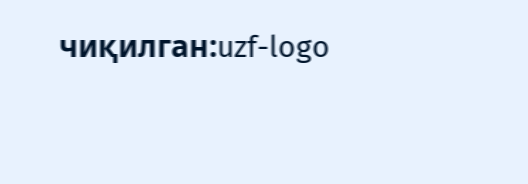чиқилган:uzf-logo